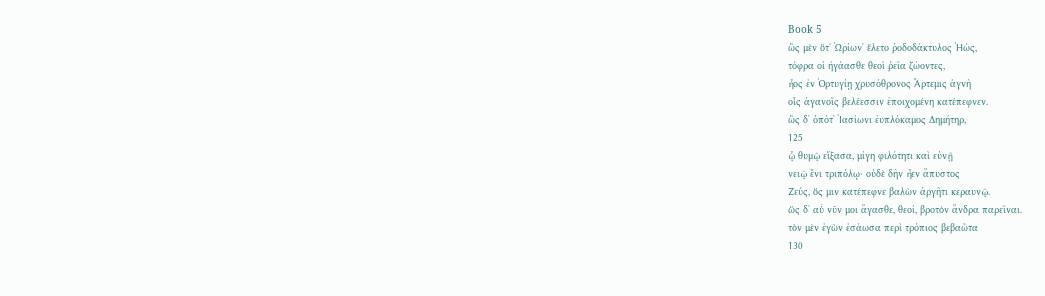Book 5
ὣς μὲν ὅτʼ Ὠρίωνʼ ἕλετο ῥοδοδάκτυλος Ἠώς,
τόφρα οἱ ἠγάασθε θεοὶ ῥεῖα ζώοντες,
ἧος ἐν Ὀρτυγίῃ χρυσόθρονος Ἄρτεμις ἁγνὴ
οἷς ἀγανοῖς βελέεσσιν ἐποιχομένη κατέπεφνεν.
ὣς δʼ ὁπότʼ Ἰασίωνι ἐυπλόκαμος Δημήτηρ,
125
ᾧ θυμῷ εἴξασα, μίγη φιλότητι καὶ εὐνῇ
νειῷ ἔνι τριπόλῳ· οὐδὲ δὴν ἦεν ἄπυστος
Ζεύς, ὅς μιν κατέπεφνε βαλὼν ἀργῆτι κεραυνῷ.
ὥς δʼ αὖ νῦν μοι ἄγασθε, θεοί, βροτὸν ἄνδρα παρεῖναι.
τὸν μὲν ἐγὼν ἐσάωσα περὶ τρόπιος βεβαῶτα
130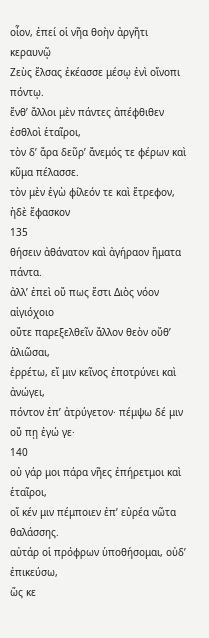οἶον, ἐπεί οἱ νῆα θοὴν ἀργῆτι κεραυνῷ
Ζεὺς ἔλσας ἐκέασσε μέσῳ ἐνὶ οἴνοπι πόντῳ.
ἔνθʼ ἄλλοι μὲν πάντες ἀπέφθιθεν ἐσθλοὶ ἑταῖροι,
τὸν δʼ ἄρα δεῦρʼ ἄνεμός τε φέρων καὶ κῦμα πέλασσε.
τὸν μὲν ἐγὼ φίλεόν τε καὶ ἔτρεφον, ἠδὲ ἔφασκον
135
θήσειν ἀθάνατον καὶ ἀγήραον ἤματα πάντα.
ἀλλʼ ἐπεὶ οὔ πως ἔστι Διὸς νόον αἰγιόχοιο
οὔτε παρεξελθεῖν ἄλλον θεὸν οὔθʼ ἁλιῶσαι,
ἐρρέτω, εἴ μιν κεῖνος ἐποτρύνει καὶ ἀνώγει,
πόντον ἐπʼ ἀτρύγετον· πέμψω δέ μιν οὔ πῃ ἐγώ γε·
140
οὐ γάρ μοι πάρα νῆες ἐπήρετμοι καὶ ἑταῖροι,
οἵ κέν μιν πέμποιεν ἐπʼ εὐρέα νῶτα θαλάσσης.
αὐτάρ οἱ πρόφρων ὑποθήσομαι, οὐδʼ ἐπικεύσω,
ὥς κε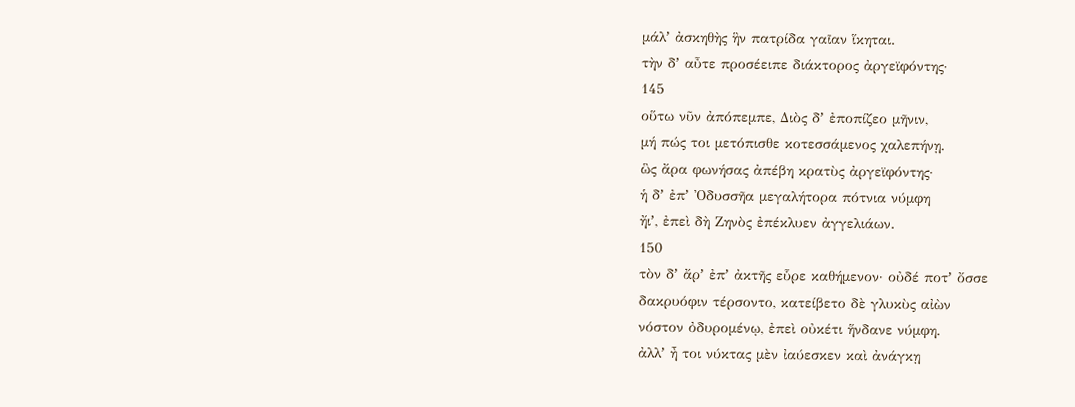μάλʼ ἀσκηθὴς ἣν πατρίδα γαῖαν ἵκηται.
τὴν δʼ αὖτε προσέειπε διάκτορος ἀργεϊφόντης·
145
οὕτω νῦν ἀπόπεμπε, Διὸς δʼ ἐποπίζεο μῆνιν,
μή πώς τοι μετόπισθε κοτεσσάμενος χαλεπήνῃ.
ὣς ἄρα φωνήσας ἀπέβη κρατὺς ἀργεϊφόντης·
ἡ δʼ ἐπʼ Ὀδυσσῆα μεγαλήτορα πότνια νύμφη
ἤιʼ, ἐπεὶ δὴ Ζηνὸς ἐπέκλυεν ἀγγελιάων.
150
τὸν δʼ ἄρʼ ἐπʼ ἀκτῆς εὗρε καθήμενον· οὐδέ ποτʼ ὄσσε
δακρυόφιν τέρσοντο, κατείβετο δὲ γλυκὺς αἰὼν
νόστον ὀδυρομένῳ, ἐπεὶ οὐκέτι ἥνδανε νύμφη.
ἀλλʼ ἦ τοι νύκτας μὲν ἰαύεσκεν καὶ ἀνάγκῃ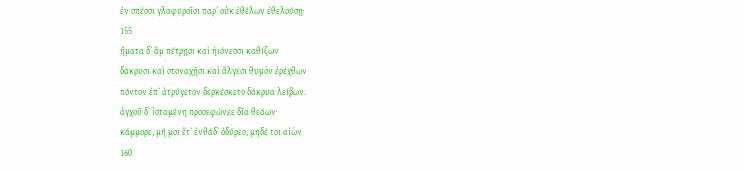ἐν σπέσσι γλαφυροῖσι παρʼ οὐκ ἐθέλων ἐθελούσῃ·
155
ἤματα δʼ ἂμ πέτρῃσι καὶ ἠιόνεσσι καθίζων
δάκρυσι καὶ στοναχῇσι καὶ ἄλγεσι θυμὸν ἐρέχθων
πόντον ἐπʼ ἀτρύγετον δερκέσκετο δάκρυα λείβων.
ἀγχοῦ δʼ ἱσταμένη προσεφώνεε δῖα θεάων·
κάμμορε, μή μοι ἔτʼ ἐνθάδʼ ὀδύρεο, μηδέ τοι αἰὼν
160